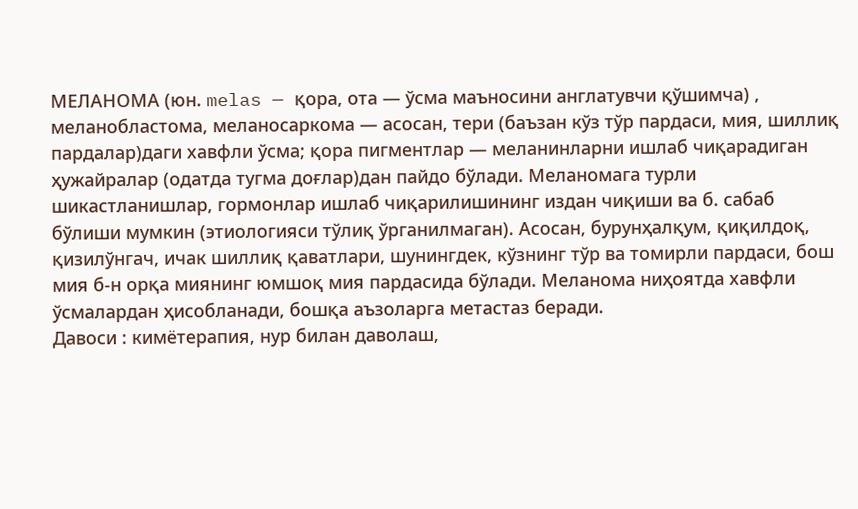МЕЛАНОМА (юн. melas — қора, ота — ўсма маъносини англатувчи қўшимча) , меланобластома, меланосаркома — асосан, тери (баъзан кўз тўр пардаси, мия, шиллиқ пардалар)даги хавфли ўсма; қора пигментлар — меланинларни ишлаб чиқарадиган ҳужайралар (одатда тугма доғлар)дан пайдо бўлади. Меланомага турли шикастланишлар, гормонлар ишлаб чиқарилишининг издан чиқиши ва б. сабаб бўлиши мумкин (этиологияси тўлиқ ўрганилмаган). Асосан, бурунҳалқум, қиқилдоқ, қизилўнгач, ичак шиллиқ қаватлари, шунингдек, кўзнинг тўр ва томирли пардаси, бош мия б-н орқа миянинг юмшоқ мия пардасида бўлади. Меланома ниҳоятда хавфли ўсмалардан ҳисобланади, бошқа аъзоларга метастаз беради.
Давоси : кимётерапия, нур билан даволаш,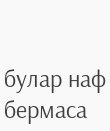булар наф бермаса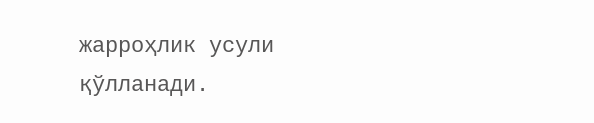жарроҳлик усули қўлланади.